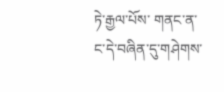ཏེ་རྒྱལ་པོས་ གནང་ན་ང་དེ་བཞིན་དུ་གཤེགས་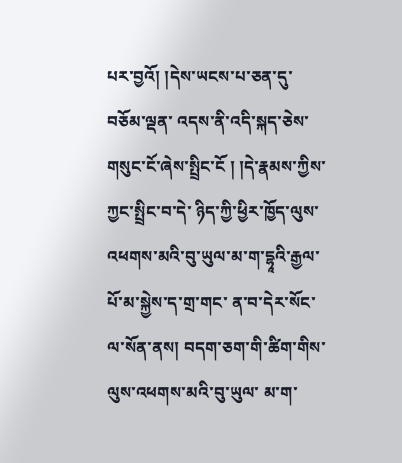པར་བྱའོ། །དེས་ཡངས་པ་ཅན་དུ་བཅོམ་ལྡན་ འདས་ནི་འདི་སྐད་ཅེས་གསུང་ངོ་ཞེས་སྤྲིང་ངོ ། །དེ་རྣམས་ཀྱིས་ཀྱང་སྤྲིང་བ་དེ་ ཉིད་ཀྱི་ཕྱིར་ཁྱོད་ལུས་འཕགས་མའི་བུ་ཡུལ་མ་ག་དྷཱའི་རྒྱལ་པོ་མ་སྐྱེས་ད་གྲ་གང་ ན་བ་དེར་སོང་ལ་སོན་ནས། བདག་ཅག་གི་ཚིག་གིས་ལུས་འཕགས་མའི་བུ་ཡུལ་ མ་ག་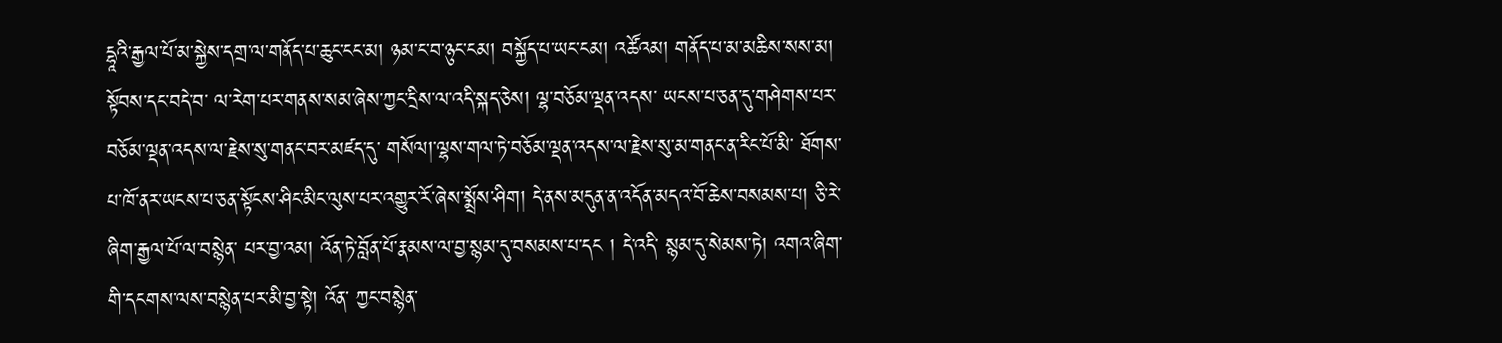དྷཱའི་རྒྱལ་པོ་མ་སྐྱེས་དགྲ་ལ་གནོད་པ་ཆུང་ངང་མ། ཉམ་ང་བ་ཉུང་ངམ། བསྐྱོད་པ་ཡང་ངམ། འཚོའམ། གནོད་པ་མ་མཆིས་སས་མ། སྟོབས་དང་བདེ་བ་ ལ་རེག་པར་གནས་སམ་ཞེས་ཀྱང་དྲིས་ལ་འདི་སྐད་ཅེས། ལྷ་བཅོམ་ལྡན་འདས་ ཡངས་པ་ཅན་དུ་གཤེགས་པར་བཅོམ་ལྡན་འདས་ལ་རྗེས་སུ་གནང་བར་མཛད་དུ་ གསོལ།་ལྷས་གལ་ཏེ་བཅོམ་ལྡན་འདས་ལ་རྗེས་སུ་མ་གནང་ན་རིང་པོ་མི་ ཐོགས་པ་ཁོ་ནར་ཡངས་པ་ཅན་སྟོངས་ཤིང་མིང་ལུས་པར་འགྱུར་རོ་ཞེས་སྨྲོས་ཤིག། དེ་ནས་མདུན་ན་འདོན་མདའ་བོ་ཆེས་བསམས་པ། ཅི་རེ་ཞིག་རྒྱལ་པོ་ལ་བསྙེན་ པར་བྱ་འམ། འོན་ཏེ་བློན་པོ་རྣམས་ལ་བྱ་སྙམ་དུ་བསམས་པ་དང ། དེ་འདི་ སྙམ་དུ་སེམས་ཏེ། འགའ་ཞིག་གི་དངགས་ལས་བསྙེན་པར་མི་བྱ་སྟེ། འོན་ ཀྱང་བསྙེན་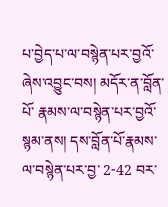པ་བྱེད་པ་ལ་བསྙེན་པར་བྱའོ་ཞེས་འབྱུང་བས། མདོར་ན་བློན་པོ་ རྣམས་ལ་བསྙེན་པར་བྱའོ་སྙམ་ནས། དས་བློན་པོ་རྣམས་ལ་བསྙེན་པར་བྱ་ 2-42 བར་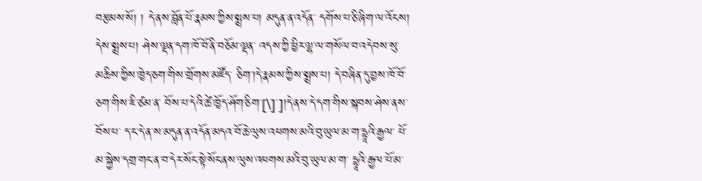བརྩམས་སོ། ། དེ་ནས་བློན་པོ་རྣམས་ཀྱིས་སྨྲས་པ། མདུན་ན་འདོན་ དགོས་པ་ཅི་ཞིག་ལ་འོངས། དེས་སྨྲས་པ། ཤེས་ལྡན་དག་ཁོ་བོ་ནི་བཅོམ་ལྡན་ འདས་ཀྱི་ཕྱིར་ལྷ་ལ་གསོལ་བ་འདེབས་སུ་མཆིས་ཀྱིས་ཁྱེད་ཅག་གིས་གྲོགས་མཛོད་ ཅིག་།དེ་རྣམས་ཀྱིས་སྨྲས་པ། དེ་བཞིན་དུ་བྱས་ཁོ་བོ་ཅག་གིས་ཇི་ཙམ་ན་ བོས་པ་དེའི་ཚེ་ཁྱོད་ཤོག་ཅིག་[\]་]།དེ་ནས་དེ་དག་གིས་སྐབས་ཤེས་ནས་བོས་པ་ ད་ང་དེ་ན་ས་མདུན་ན་འདོན་མདའ་བོ་ཆེ་ལུས་འཕགས་མའི་བུ་ཡུལ་མ་ག་དྷཱའི་རྒྱལ་ པོ་མ་སྐྱེས་དགྲ་གང་ན་བ་དེར་སོང་སྟེ་སོང་ནས་ལུས་འཕགས་མའི་བུ་ཡུལ་མ་ག་ དྷཱའི་རྒྱལ་པོ་མ་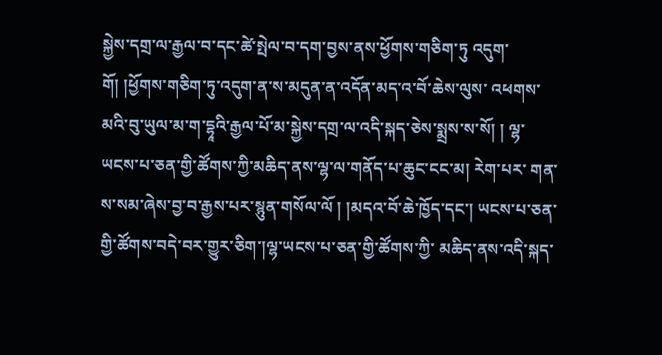སྐྱེས་དགྲ་ལ་རྒྱལ་བ་དང་ཚེ་སྤེལ་བ་དག་བྱས་ནས་ཕྱོགས་གཅིག་ཏུ འདུག་གོ། །ཕྱོགས་གཅིག་ཏུ་འདུག་ན་ས་མདུན་ན་འདོན་མད་འ་བོ་ཆེས་ལུས་ འཕགས་མའི་བུ་ཡུལ་མ་ག་དྷཱའི་རྒྱལ་པོ་མ་སྐྱེས་དགྲ་ལ་འདི་སྐད་ཅེས་སྨྲས་ས་སོ། ། ལྷ་ཡངས་པ་ཅན་གྱི་ཚོགས་ཀྱི་མཆིད་ནས་ལྷ་ལ་གནོད་པ་ཆུང་ངང་མ། རེག་པར་ གན་ས་སམ་ཞེས་བྱ་བ་རྒྱས་པར་སྙུན་གསོལ་ལོ ། །མདའ་བོ་ཆེ་ཁྱོད་དང་། ཡངས་པ་ཅན་གྱི་ཚོགས་བདེ་བར་གྱུར་ཅིག་།ལྷ་ཡངས་པ་ཅན་གྱི་ཚོགས་ཀྱི་ མཆིད་ནས་འདི་སྐད་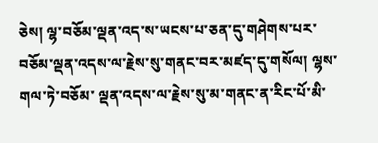ཅེས། ལྷ་བཅོམ་ལྡན་འད་ས་ཡངས་པ་ཅན་དུ་གཤེགས་པར་ བཅོམ་ལྡན་འདས་ལ་རྗེས་སུ་གནང་བར་མཛད་དུ་གསོལ། ལྷས་གལ་ཏེ་བཅོམ་ ལྡན་འདས་ལ་རྗེས་སུ་མ་གནང་ན་རིང་པོ་མི་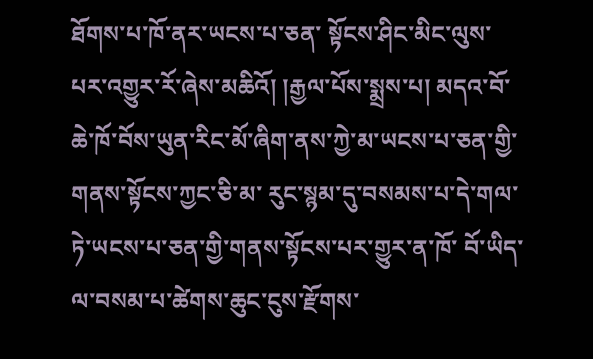ཐོགས་པ་ཁོ་ནར་ཡངས་པ་ཅན་ སྟོངས་ཤིང་མིང་ལུས་པར་འགྱུར་རོ་ཞེས་མཆིའོ། །རྒྱལ་པོས་སྨྲས་པ། མདའ་བོ་ ཆེ་ཁོ་བོས་ཡུན་རིང་མོ་ཞིག་ནས་ཀྱེ་མ་ཡངས་པ་ཅན་གྱི་གནས་སྟོངས་ཀྱང་ཅི་མ་ རུང་སྙམ་དུ་བསམས་པ་དེ་གལ་ཏེ་ཡངས་པ་ཅན་གྱི་གནས་སྟོངས་པར་གྱུར་ན་ཁོ་ བོ་ཡིད་ལ་བསམ་པ་ཚེགས་ཆུང་ངུས་རྫོགས་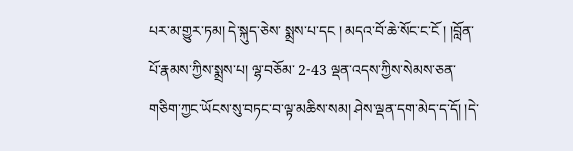པར་མ་གྱུར་ཏམ། དེ་སྐུད་ཅེས་ སྨྲས་པ་དང ། མདའ་བོ་ཆེ་སོང་ང་ངོ ། །བློན་པོ་རྣམས་ཀྱིས་སྨྲས་པ། ལྷ་བཅོམ་ 2-43 ལྡན་འདས་ཀྱིས་སེམས་ཅན་གཅིག་ཀྱང་ཡོངས་སུ་བཏང་བ་ལྟ་མཆིས་སམ། ཤེས་ལྡན་དག་མེད་ད་དོ། །དེ་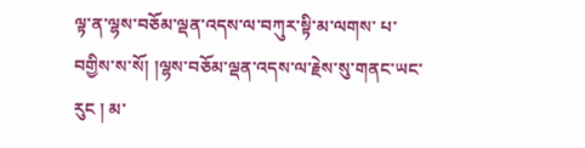ལྟ་ན་ལྷས་བཅོམ་ལྡན་འདས་ལ་བཀུར་སྟི་མ་ལགས་ པ་བགྱིས་ས་སོ། །ལྷས་བཅོམ་ལྡན་འདས་ལ་རྗེས་སུ་གནང་ཡང་རུང ། མ་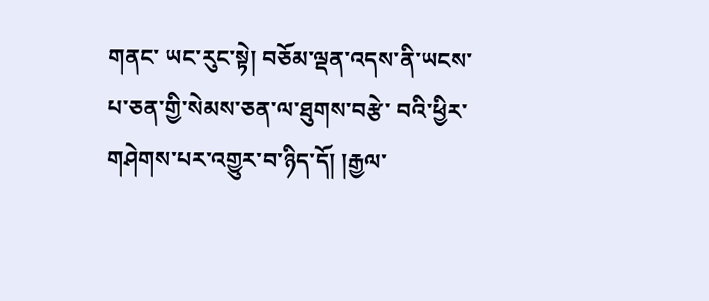གནང་ ཡང་རུང་སྟེ། བཅོམ་ལྡན་འདས་ནི་ཡངས་པ་ཅན་གྱི་སེམས་ཅན་ལ་ཐུགས་བརྩེ་ བའི་ཕྱིར་གཤེགས་པར་འགྱུར་བ་ཉིད་དོ། །རྒྱལ་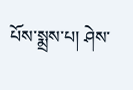པོས་སྨྲས་པ། ཤེས་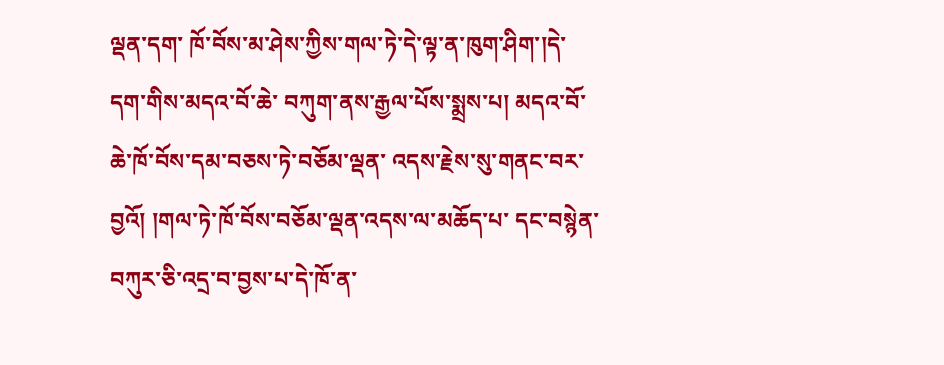ལྡན་དག་ ཁོ་བོས་མ་ཤེས་ཀྱིས་གལ་ཏེ་དེ་ལྟ་ན་ཁུག་ཤིག་།དེ་དག་གིས་མདའ་བོ་ཆེ་ བཀུག་ནས་རྒྱལ་པོས་སྨྲས་པ། མདའ་བོ་ཆེ་ཁོ་བོས་དམ་བཅས་ཏེ་བཅོམ་ལྡན་ འདས་རྗེས་སུ་གནང་བར་བྱའོ། །གལ་ཏེ་ཁོ་བོས་བཅོམ་ལྡན་འདས་ལ་མཆོད་པ་ དང་བསྙེན་བཀུར་ཅི་འདྲ་བ་བྱས་པ་དེ་ཁོ་ན་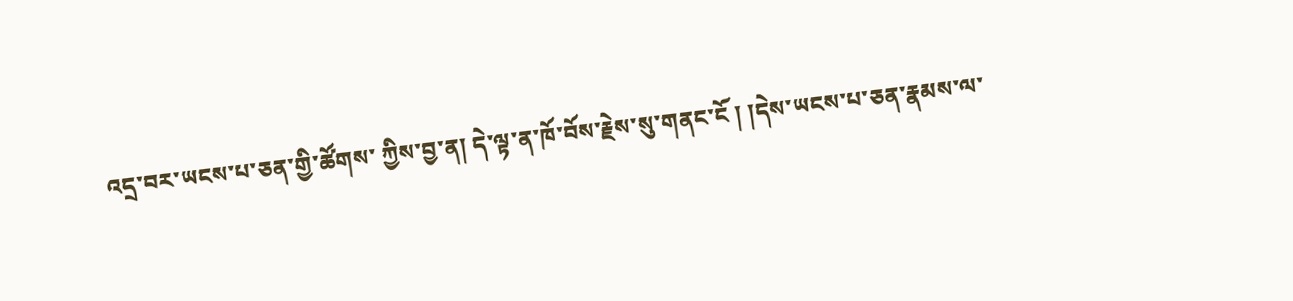འདྲ་བར་ཡངས་པ་ཅན་གྱི་ཚོགས་ ཀྱིས་བྱ་ན། དེ་ལྟ་ན་ཁོ་བོས་རྗེས་སུ་གནང་ངོ ། །དེས་ཡངས་པ་ཅན་རྣམས་ལ་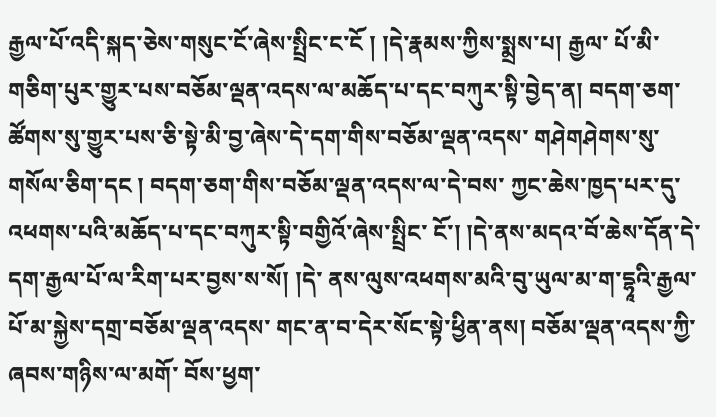རྒྱལ་པོ་འདི་སྐད་ཅེས་གསུང་ངོ་ཞེས་སྤྲིང་ང་ངོ ། །དེ་རྣམས་ཀྱིས་སྨྲས་པ། རྒྱལ་ པོ་མི་གཅིག་པུར་གྱུར་པས་བཅོམ་ལྡན་འདས་ལ་མཆོད་པ་དང་བཀུར་སྟི་བྱེད་ན། བདག་ཅག་ཚོགས་སུ་གྱུར་པས་ཅི་སྟེ་མི་བྱ་ཞེས་དེ་དག་གིས་བཅོམ་ལྡན་འདས་ གཤེགཤེགས་སུ་གསོལ་ཅིག་དང ། བདག་ཅག་གིས་བཅོམ་ལྡན་འདས་ལ་དེ་བས་ ཀྱང་ཆེས་ཁྱད་པར་དུ་འཕགས་པའི་མཆོད་པ་དང་བཀུར་སྟི་བགྱིའོ་ཞེས་སྤྲིང་ ངོ་། །དེ་ནས་མདའ་བོ་ཆེས་དོན་དེ་དག་རྒྱལ་པོ་ལ་རིག་པར་བྱས་ས་སོ། །དེ་ ནས་ལུས་འཕགས་མའི་བུ་ཡུལ་མ་ག་དྷཱའི་རྒྱལ་པོ་མ་སྐྱེས་དགྲ་བཅོམ་ལྡན་འདས་ གང་ན་བ་དེར་སོང་སྟེ་ཕྱིན་ནས། བཅོམ་ལྡན་འདས་ཀྱི་ཞབས་གཉིས་ལ་མགོ་ བོས་ཕྱག་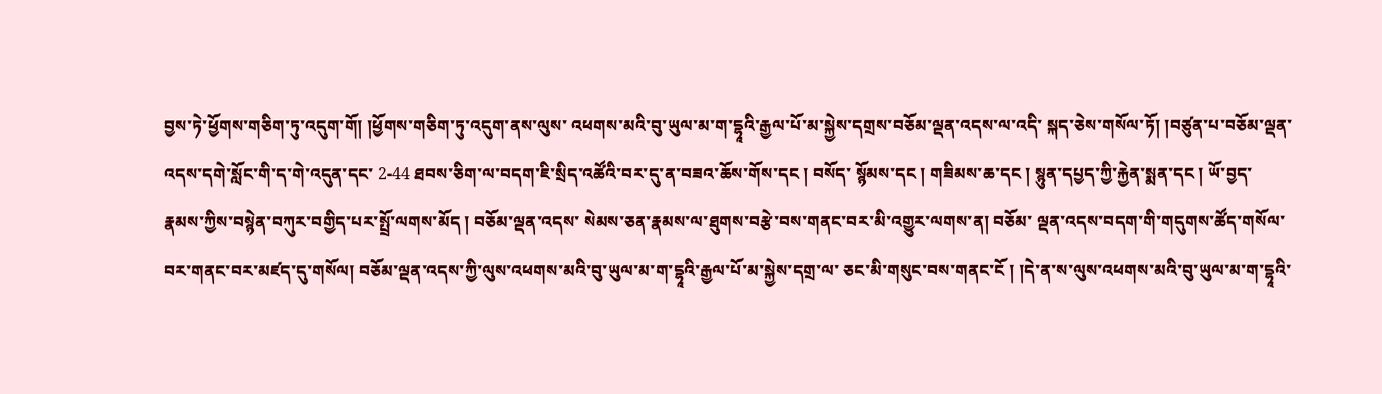བྱས་ཏེ་ཕྱོགས་གཅིག་ཏུ་འདུག་གོ། །ཕྱོགས་གཅིག་ཏུ་འདུག་ནས་ལུས་ འཕགས་མའི་བུ་ཡུལ་མ་ག་དྷཱའི་རྒྱལ་པོ་མ་སྐྱེས་དགྲས་བཅོམ་ལྡན་འདས་ལ་འདི་ སྐད་ཅེས་གསོལ་ཏོ། །བཙུན་པ་བཅོམ་ལྡན་འདས་དགེ་སློང་གི་ད་གེ་འདུན་དང་ 2-44 ཐབས་ཅིག་ལ་བདག་ཇི་སྲིད་འཚོའི་བར་དུ་ན་བཟའ་ཆོས་གོས་དང ། བསོད་ སྙོམས་དང ། གཟིམས་ཆ་དང ། སྙུན་དཔྱད་ཀྱི་རྐྱེན་སྨན་དང ། ཡོ་བྱད་ རྣམས་ཀྱིས་བསྙེན་བཀུར་བགྱིད་པར་སྤྲོ་ལགས་མོད ། བཅོམ་ལྡན་འདས་ སེམས་ཅན་རྣམས་ལ་ཐུགས་བརྩེ་བས་གནང་བར་མི་འགྱུར་ལགས་ན། བཅོམ་ ལྡན་འདས་བདག་གི་གདུགས་ཚོད་གསོལ་བར་གནང་བར་མཛད་དུ་གསོལ། བཅོམ་ལྡན་འདས་ཀྱི་ལུས་འཕགས་མའི་བུ་ཡུལ་མ་ག་དྷཱའི་རྒྱལ་པོ་མ་སྐྱེས་དགྲ་ལ་ ཅང་མི་གསུང་བས་གནང་ངོ ། །དེ་ན་ས་ལུས་འཕགས་མའི་བུ་ཡུལ་མ་ག་དྷཱའི་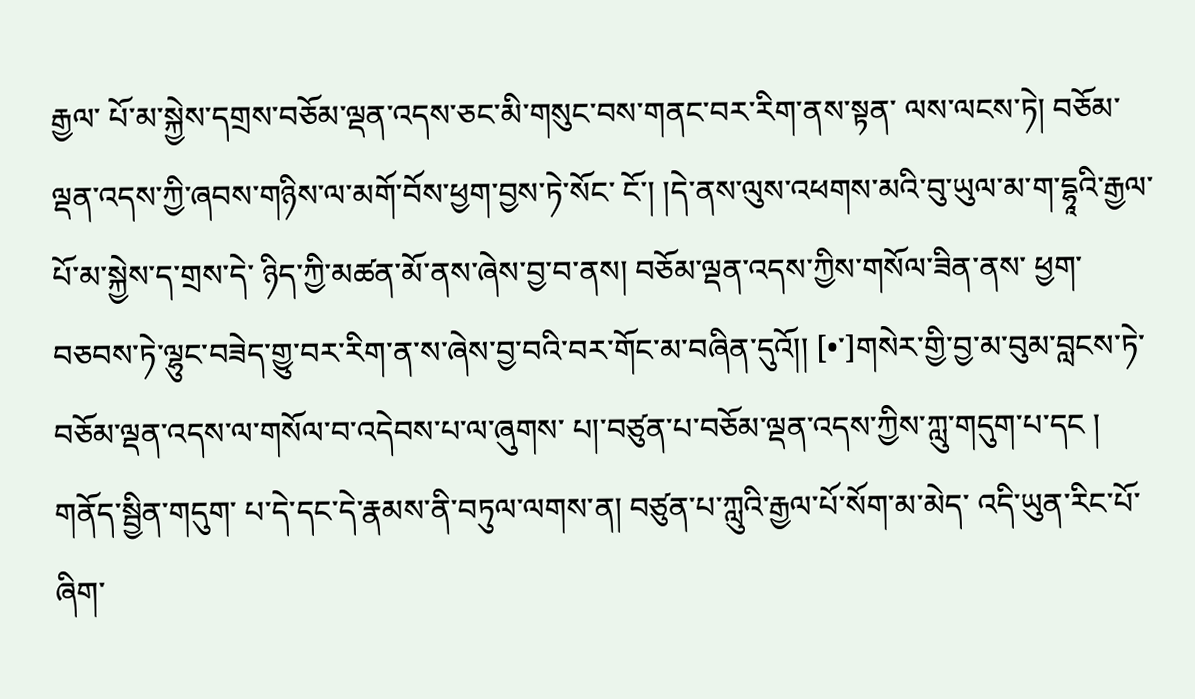རྒྱལ་ པོ་མ་སྐྱེས་དགྲས་བཅོམ་ལྡན་འདས་ཅང་མི་གསུང་བས་གནང་བར་རིག་ནས་སྟན་ ལས་ལངས་ཏེ། བཅོམ་ལྡན་འདས་ཀྱི་ཞབས་གཉིས་ལ་མགོ་བོས་ཕྱག་བྱས་ཏེ་སོང་ ངོ་། །དེ་ནས་ལུས་འཕགས་མའི་བུ་ཡུལ་མ་ག་དྷཱའི་རྒྱལ་པོ་མ་སྐྱེས་ད་གྲས་དེ་ ཉིད་ཀྱི་མཚན་མོ་ནས་ཞེས་བྱ་བ་ནས། བཅོམ་ལྡན་འདས་ཀྱིས་གསོལ་ཟིན་ནས་ ཕྱག་བཅབས་ཏེ་ལྷུང་བཟེད་གྱུ་བར་རིག་ན་ས་ཞེས་བྱ་བའི་བར་གོང་མ་བཞིན་དུའོ།། [•་]གསེར་གྱི་བྱ་མ་བུམ་བླངས་ཏེ་བཅོམ་ལྡན་འདས་ལ་གསོལ་བ་འདེབས་པ་ལ་ཞུགས་ པ།་བཙུན་པ་བཅོམ་ལྡན་འདས་ཀྱིས་ཀླུ་གདུག་པ་དང ། གནོད་སྦྱིན་གདུག་ པ་དེ་དང་དེ་རྣམས་ནི་བཏུལ་ལགས་ན། བཙུན་པ་ཀླུའི་རྒྱལ་པོ་སོག་མ་མེད་ འདི་ཡུན་རིང་པོ་ཞིག་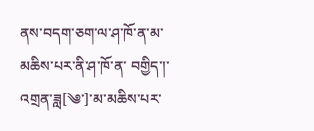ནས་བདག་ཅག་ལ་ཤ་ཁོ་ན་མ་མཆིས་པར་ནི་ཤ་ཁོ་ན་ བགྱིད་།་འགྲན་ཟླ[༄་]་མ་མཆིས་པར་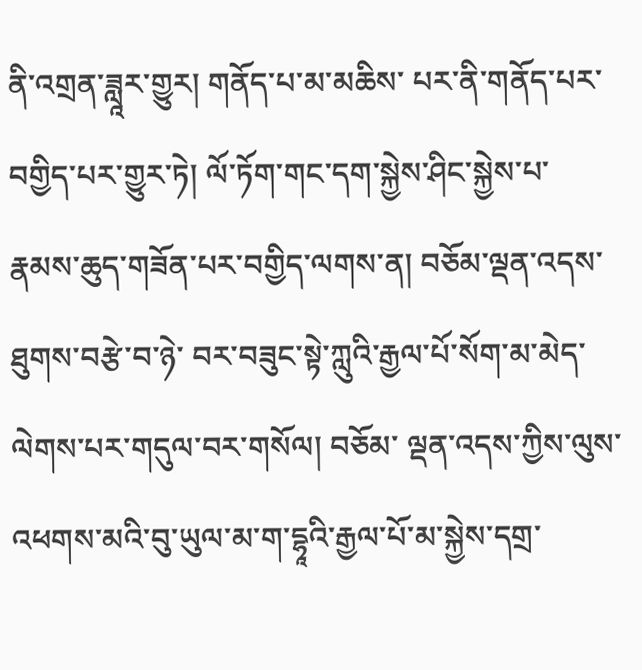ནི་འགྲན་ཟླཱར་གྱུར། གནོད་པ་མ་མཆིས་ པར་ནི་གནོད་པར་བགྱིད་པར་གྱུར་ཏེ། ལོ་ཏོག་གང་དག་སྐྱེས་ཤིང་སྐྱེས་པ་ རྣམས་ཆུད་གཟོན་པར་བགྱིད་ལགས་ན། བཅོམ་ལྡན་འདས་ཐུགས་བརྩེ་བ་ཉེ་ བར་བཟུང་སྟེ་ཀླུའི་རྒྱལ་པོ་སོག་མ་མེད་ལེགས་པར་གདུལ་བར་གསོལ། བཅོམ་ ལྡན་འདས་ཀྱིས་ལུས་འཕགས་མའི་བུ་ཡུལ་མ་ག་དྷཱའི་རྒྱལ་པོ་མ་སྐྱེས་དགྲ་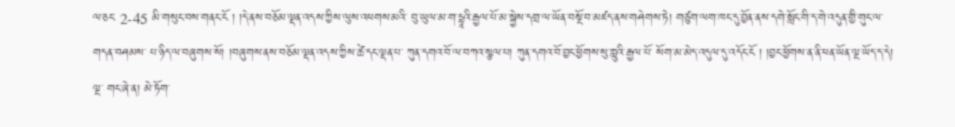ལ་ཅང་ 2-45 མི་གསུང་བས་གནང་ངོ ། །དེ་ནས་བཅོམ་ལྡན་འདས་ཀྱིས་ལུས་འཕགས་མའི་ བུ་ཡུལ་མ་ག་དྷཱའི་རྒྱལ་པོ་མ་སྐྱེས་དགྲ་ལ་ཡོན་བསྔོ་བ་མཛད་ནས་གཤེགས་ཏེ། གཙུག་ལག་ཁང་དུ་བྱོན་ནས་དགེ་སློང་གི་ད་གེ་འདུན་གྱི་གུང་ལ་གདན་བཤམས་ པ་ཉིད་ལ་བཞུགས་སོ། །བཞུགས་ནས་བཅོམ་ལྡན་འདས་ཀྱིས་ཚེ་དང་ལྡན་པ་ ཀུན་དགའ་བོ་ལ་བཀའ་སྩལ་པ། ཀུན་དགའ་བོ་བྱང་ཕྱོགས་སུ་ཀླུའི་རྒྱལ་པོ་ སོག་མ་མེད་འདུལ་དུ་འདོང་ངོ ། །བྱང་ཕྱོགས་ན་ནི་ཕན་ཡོན་ལྔ་ཡོད་ད་དེ། ལྔ་ གང་ཞེ་ན། མེ་ཏོག་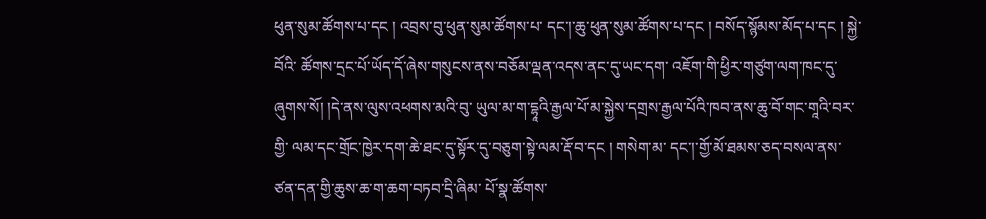ཕུན་སུམ་ཚོགས་པ་དང ། འབྲས་བུ་ཕུན་སུམ་ཚོགས་པ་ དང་།་ཆུ་ཕུན་སུམ་ཚོགས་པ་དང ། བསོད་སྙོམས་མོད་པ་དང ། སྐྱེ་བོའི་ ཚོགས་དྲང་པོ་ཡོད་དོ་ཞེས་གསུངས་ནས་བཅོམ་ལྡན་འདས་ནང་དུ་ཡང་དག་ འཇོག་གི་ཕྱིར་གཙུག་ལག་ཁང་དུ་ཞུགས་སོ། །དེ་ནས་ལུས་འཕགས་མའི་བུ་ ཡུལ་མ་ག་དྷཱའི་རྒྱལ་པོ་མ་སྐྱེས་དགྲས་རྒྱལ་པོའི་ཁབ་ནས་ཆུ་བོ་གང་གཱའི་བར་གྱི་ ལམ་དང་གྲོང་ཁྱེར་དག་ཆེ་ཐང་དུ་སྟོར་དུ་བཅུག་སྟེ་ལམ་རྡོ་བ་དང ། གསེག་མ་ དང་།་གྱོ་མོ་ཐམས་ཅད་བསལ་ནས་ཙན་དན་གྱི་ཆུས་ཆ་ག་ཆག་བཏབ་དྲི་ཞིམ་ པོ་སྣ་ཚོགས་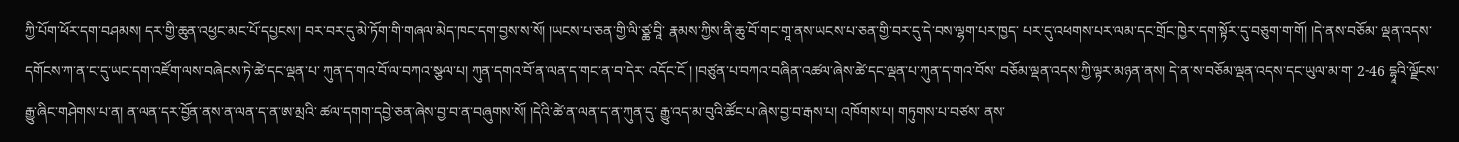ཀྱི་པོག་ཕོར་དག་བཤམས། དར་གྱི་ཆུན་འཕྱང་མང་པོ་དཔྱངས་། བར་བར་དུ་མེ་ཏོག་གི་གཞལ་མེད་ཁང་དག་བྱས་ས་སོ། །ཡངས་པ་ཅན་གྱི་ལི་ཙྪ་བཱི་ རྣམས་ཀྱིས་ནི་ཆུ་བོ་གང་གཱ་ནས་ཡངས་པ་ཅན་གྱི་བར་དུ་དེ་བས་ལྷག་པར་ཁྱད་ པར་དུ་འཕགས་པར་ལམ་དང་གྲོང་ཁྱེར་དག་སྟོར་དུ་བཅུག་ག་གོ། །དེ་ནས་བཅོམ་ ལྡན་འདས་དགོངས་ཀ་ན་ང་དུ་ཡང་དག་འཛོག་ལས་བཞེངས་ཏེ་ཚེ་དང་ལྡན་པ་ ཀུན་ད་གའ་བོ་ལ་བཀའ་སྩལ་པ། ཀུན་དགའ་བོ་ན་ལན་ད་གང་ན་བ་དེར་ འདོང་ངོ ། །བཙུན་པ་བཀའ་བཞིན་འཚལ་ཞེས་ཚེ་དང་ལྡན་པ་ཀུན་ད་གའ་བོས་ བཅོམ་ལྡན་འདས་ཀྱི་ལྟར་མཉན་ནས། དེ་ན་ས་བཅོམ་ལྡན་འདས་དང་ཡུལ་མ་ག་ 2-46 དྷཱའི་ལྗོངས་རྒྱུ་ཞིང་གཤེགས་པ་ན། ན་ལན་དར་བྱོན་ནས་ན་ལན་ད་ན་ཨ་མྲའི་ ཚལ་དགག་དབྱེ་ཅན་ཞེས་བྱ་བ་ན་བཞུགས་སོ། །དེའི་ཚེ་ན་ལན་ད་ན་ཀུན་དུ་ རྒྱུ་འད་མ་བུའི་ཚོང་པ་ཞེས་བྱ་བ་རྒས་པ། འཁོགས་པ། གཏུགས་པ་བཙས་ ནས་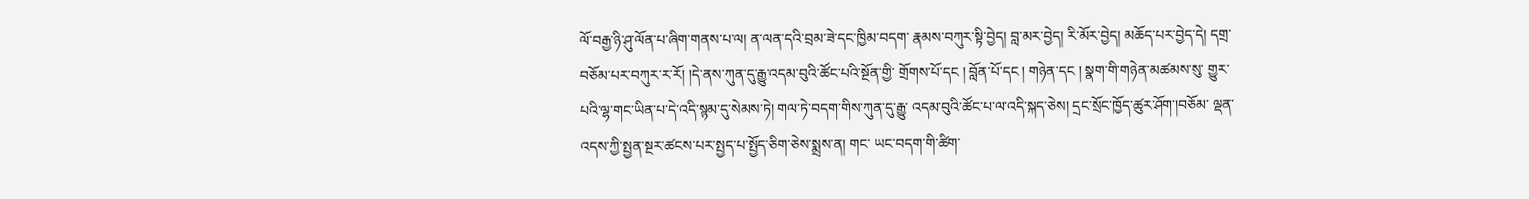ལོ་བརྒྱ་ཉི་ཤུ་ལོན་པ་ཞིག་གནས་པ་ལ། ན་ལན་དའི་བྲམ་ཟེ་དང་ཁྱིམ་བདག་ རྣམས་བཀུར་སྟི་བྱེད། བླ་མར་བྱེད། རི་མོར་བྱེད། མཆོད་པར་བྱེད་དེ། དགྲ་བཅོམ་པར་བཀུར་ར་རོ། །དེ་ནས་ཀུན་དུ་རྒྱུ་འདམ་བུའི་ཚོང་པའི་སྔོན་གྱི་ གྲོགས་པོ་དང ། བློན་པོ་དང ། གཉེན་དང ། སྣག་གི་གཉེན་མཚམས་སུ་ གྱུར་པའི་ལྷ་གང་ཡིན་པ་དེ་འདི་སྙམ་དུ་སེམས་ཏེ། གལ་ཏེ་བདག་གིས་ཀུན་དུ་རྒྱུ་ འདམ་བུའི་ཚོང་པ་ལ་འདི་སྐད་ཅེས། དྲང་སྲོང་ཁྱོད་ཚུར་ཤོག་།བཅོམ་ ལྡན་འདས་ཀྱི་སྤྱན་སྔར་ཚངས་པར་སྤྱད་པ་སྤྱོད་ཅིག་ཅེས་སྨྲས་ན། གང་ ཡང་བདག་གི་ཚིག་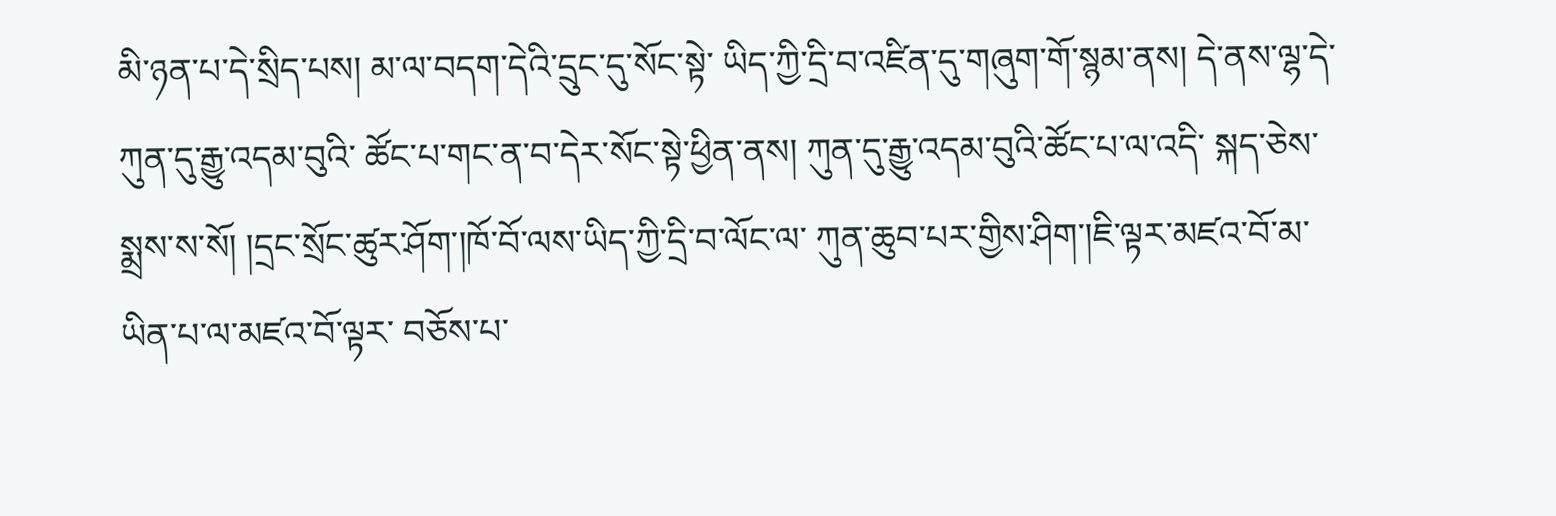མི་ཉན་པ་དེ་སྲིད་པས། མ་ལ་བདག་དེའི་དྲུང་དུ་སོང་སྟེ་ ཡིད་ཀྱི་དྲི་བ་འཛིན་དུ་གཞུག་གོ་སྙམ་ནས། དེ་ནས་ལྷ་དེ་ཀུན་དུ་རྒྱུ་འདམ་བུའི་ ཚོང་པ་གང་ན་བ་དེར་སོང་སྟེ་ཕྱིན་ནས། ཀུན་དུ་རྒྱུ་འདམ་བུའི་ཚོང་པ་ལ་འདི་ སྐད་ཅེས་སྨྲས་ས་སོ། །དྲང་སྲོང་ཚུར་ཤོག་།ཁོ་བོ་ལས་ཡིད་ཀྱི་དྲི་བ་ལོང་ལ་ ཀུན་ཆུབ་པར་གྱིས་ཤིག་།ཇི་ལྟར་མཛའ་བོ་མ་ཡིན་པ་ལ་མཛའ་བོ་ལྟར་ བཅོས་པ་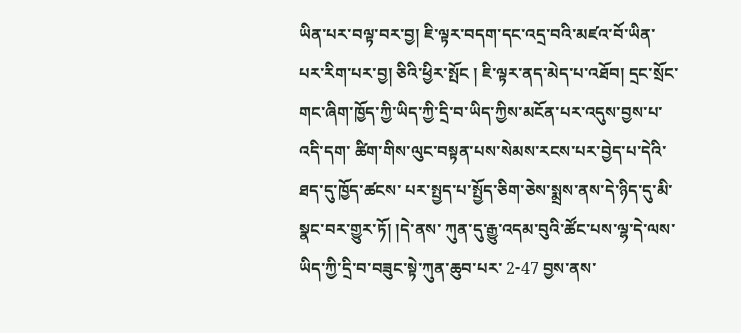ཡིན་པར་བལྟ་བར་བྱ། ཇི་ལྟར་བདག་དང་འདྲ་བའི་མཛའ་བོ་ཡིན་ པར་རིག་པར་བྱ། ཅིའི་ཕྱིར་སྤོང ། ཇི་ལྟར་ནད་མེད་པ་འཐོབ། དྲང་སྲོང་ གང་ཞིག་ཁྱོད་ཀྱི་ཡིད་ཀྱི་དྲི་བ་ཡིད་ཀྱིས་མངོན་པར་འདུས་བྱས་པ་འདི་དག་ ཚིག་གིས་ལུང་བསྟན་པས་སེམས་རངས་པར་བྱེད་པ་དེའི་ཐད་དུ་ཁྱོད་ཚངས་ པར་སྤྱད་པ་སྤྱོད་ཅིག་ཅེས་སྨྲས་ནས་དེ་ཉིད་དུ་མི་སྣང་བར་གྱུར་ཏོ། །དེ་ནས་ ཀུན་དུ་རྒྱུ་འདམ་བུའི་ཚོང་པས་ལྷ་དེ་ལས་ཡིད་ཀྱི་དྲི་བ་བཟུང་སྟེ་ཀུན་ཆུབ་པར་ 2-47 བྱས་ནས་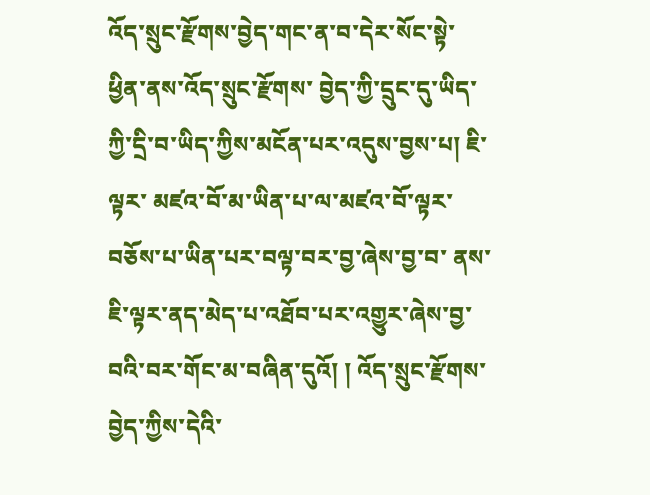འོད་སྲུང་རྫོགས་བྱེད་གང་ན་བ་དེར་སོང་སྟེ་ཕྱིན་ནས་འོད་སྲུང་རྫོགས་ བྱེད་ཀྱི་དྲུང་དུ་ཡིད་ཀྱི་དྲི་བ་ཡིད་ཀྱིས་མངོན་པར་འདུས་བྱས་པ། ཇི་ལྟར་ མཛའ་བོ་མ་ཡིན་པ་ལ་མཛའ་བོ་ལྟར་བཅོས་པ་ཡིན་པར་བལྟ་བར་བྱ་ཞེས་བྱ་བ་ ནས་ཇི་ལྟར་ནད་མེད་པ་འཐོབ་པར་འགྱུར་ཞེས་བྱ་བའི་བར་གོང་མ་བཞིན་དུའོ། ། འོད་སྲུང་རྫོགས་བྱེད་ཀྱིས་དེའི་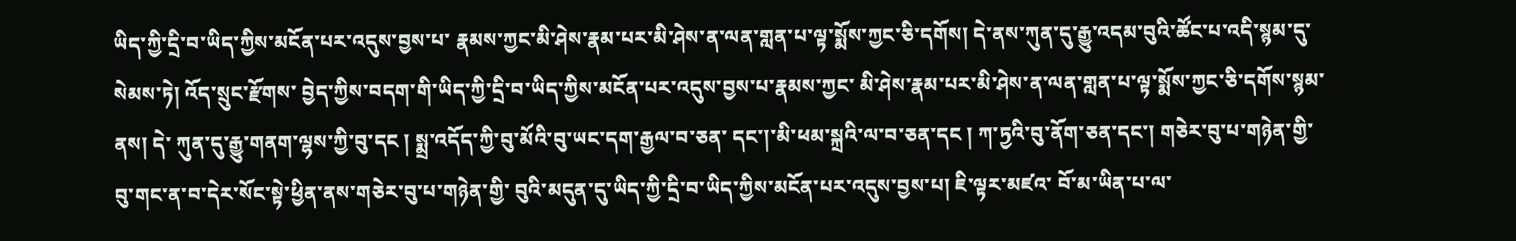ཡིད་ཀྱི་དྲི་བ་ཡིད་ཀྱིས་མངོན་པར་འདུས་བྱས་པ་ རྣམས་ཀྱང་མི་ཤེས་རྣམ་པར་མི་ཤེས་ན་ལན་གླན་པ་ལྟ་སྨོས་ཀྱང་ཅི་དགོས། དེ་ནས་ཀུན་དུ་རྒྱུ་འདམ་བུའི་ཚོང་པ་འདི་སྙམ་དུ་སེམས་ཏེ། འོད་སྲུང་རྫོགས་ བྱེད་ཀྱིས་བདག་གི་ཡིད་ཀྱི་དྲི་བ་ཡིད་ཀྱིས་མངོན་པར་འདུས་བྱས་པ་རྣམས་ཀྱང་ མི་ཤེས་རྣམ་པར་མི་ཤེས་ན་ལན་གླན་པ་ལྟ་སྨོས་ཀྱང་ཅི་དགོས་སྙམ་ནས། དེ་ ཀུན་དུ་རྒྱུ་གནག་ལྷས་ཀྱི་བུ་དང ། སྨྲ་འདོད་ཀྱི་བུ་མོའི་བུ་ཡང་དག་རྒྱལ་བ་ཅན་ དང་།་མི་ཕམ་སྐྲའི་ལ་བ་ཅན་དང ། ཀ་ཏྱའི་བུ་ནོག་ཅན་དང་། གཅེར་བུ་པ་གཉེན་གྱི་བུ་གང་ན་བ་དེར་སོང་སྟེ་ཕྱིན་ནས་གཅེར་བུ་པ་གཉེན་གྱི་ བུའི་མདུན་དུ་ཡིད་ཀྱི་དྲི་བ་ཡིད་ཀྱིས་མངོན་པར་འདུས་བྱས་པ། ཇི་ལྟར་མཛའ་ བོ་མ་ཡིན་པ་ལ་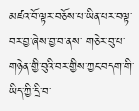མཛའ་བོ་ལྟར་བཅོས་པ་ཡིན་པར་བལྟ་བར་བྱ་ཞེས་བྱ་བ་ནས་ གཅེར་བུ་པ་གཉེན་གྱི་བུའི་བར་གྱིས་ཀྱང་བདག་གི་ཡིད་ཀྱི་དྲི་བ་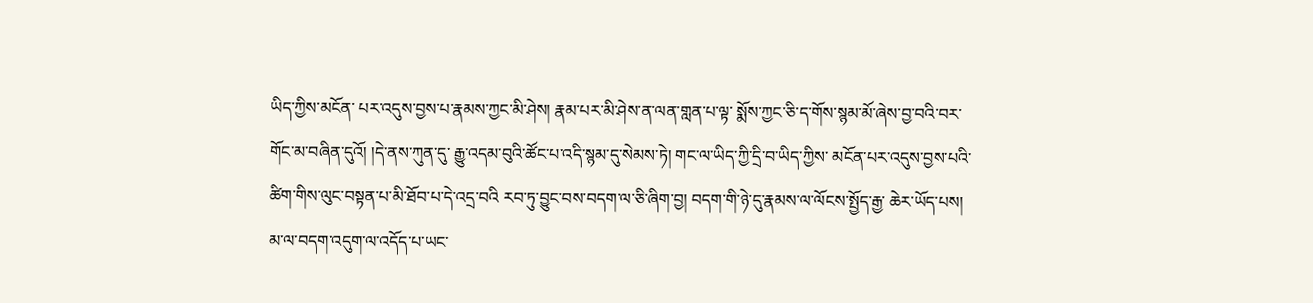ཡིད་ཀྱིས་མངོན་ པར་འདུས་བྱས་པ་རྣམས་ཀྱང་མི་ཤེས། རྣམ་པར་མི་ཤེས་ན་ལན་གླན་པ་ལྟ་ སྨོས་ཀྱང་ཅི་ད་གོས་སྙམ་མོ་ཞེས་བྱ་བའི་བར་གོང་མ་བཞིན་དུའོ། །དེ་ནས་ཀུན་དུ་ རྒྱུ་འདམ་བུའི་ཚོང་པ་འདི་སྙམ་དུ་སེམས་ཏེ། གང་ལ་ཡིད་ཀྱི་དྲི་བ་ཡིད་ཀྱིས་ མངོན་པར་འདུས་བྱས་པའི་ཚིག་གིས་ལུང་བསྟན་པ་མི་ཐོབ་པ་དེ་འདྲ་བའི རབ་ཏུ་བྱུང་བས་བདག་ལ་ཅི་ཞིག་བྱ། བདག་གི་ཉེ་དུ་རྣམས་ལ་ལོངས་སྤྱོད་རྒྱ་ ཆེར་ཡོད་པས། མ་ལ་བདག་འདུག་ལ་འདོད་པ་ཡང་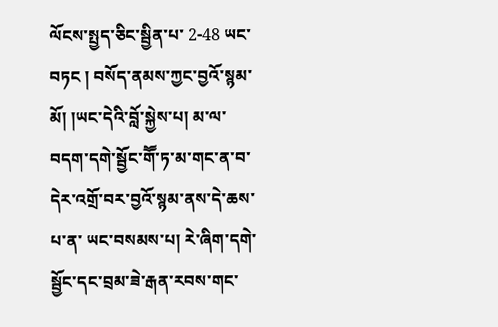ལོངས་སྤྱད་ཅིང་སྦྱིན་པ་ 2-48 ཡང་བཏང ། བསོད་ནམས་ཀྱང་བྱའོ་སྙམ་མོ། །ཡང་དེའི་བློ་སྐྱེས་པ། མ་ལ་ བདག་དགེ་སྦྱོང་གཽ་ཏ་མ་གང་ན་བ་དེར་འགྲོ་བར་བྱའོ་སྙམ་ནས་དེ་ཆས་པ་ན་ ཡང་བསམས་པ། རེ་ཞིག་དགེ་སྦྱོང་དང་བྲམ་ཟེ་རྒན་རབས་གང་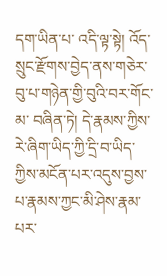དག་ཡིན་པ་ འདི་ལྟ་སྟེ། འོད་སྲུང་རྫོགས་བྱེད་ནས་གཅེར་བུ་པ་གཉེན་གྱི་བུའི་བར་གོང་མ་ བཞིན་ཏེ། དེ་རྣམས་ཀྱིས་རེ་ཞིག་ཡིད་ཀྱི་དྲི་བ་ཡིད་ཀྱིས་མངོན་པར་འདུས་བྱས་ པ་རྣམས་ཀྱང་མི་ཤེས་རྣམ་པར་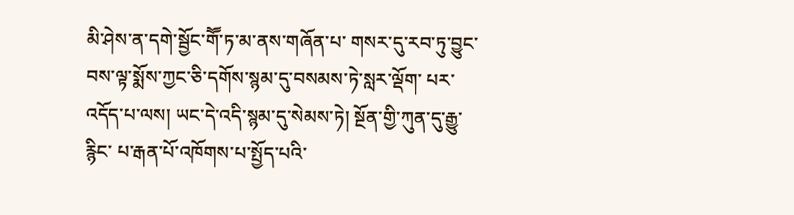མི་ཤེས་ན་དགེ་སྦྱོང་གཽ་ཏ་མ་ནས་གཞོན་པ་ གསར་དུ་རབ་ཏུ་བྱུང་བས་ལྟ་སྨོས་ཀྱང་ཅི་དགོས་སྙམ་དུ་བསམས་ཏེ་སླར་ལྡོག་ པར་འདོད་པ་ལས། ཡང་དེ་འདི་སྙམ་དུ་སེམས་ཏེ། སྔོན་གྱི་ཀུན་དུ་རྒྱུ་རྙིང་ པ་རྒན་པོ་འཁོགས་པ་སྤྱོད་པའི་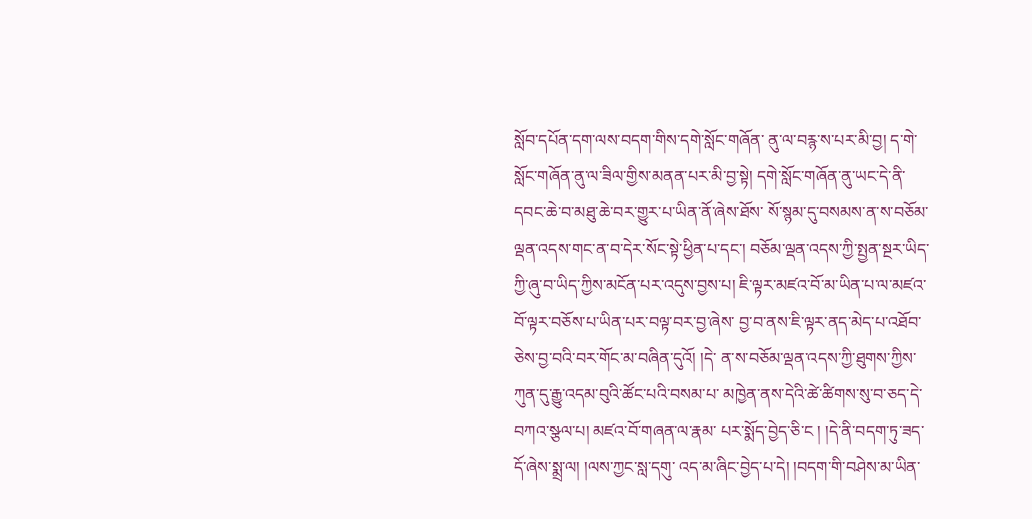སློབ་དཔོན་དག་ལས་བདག་གིས་དགེ་སློང་གཞོན་ ནུ་ལ་བརྙ་ས་པར་མི་བྱ། ད་གེ་སློང་གཞོན་ནུ་ལ་ཟིལ་གྱིས་མནན་པར་མི་བྱ་སྟེ། དགེ་སློང་གཞོན་ནུ་ཡང་དེ་ནི་དབང་ཆེ་བ་མཐུ་ཆེ་བར་གྱུར་པ་ཡིན་ནོ་ཞེས་ཐོས་ སོ་སྙམ་དུ་བསམས་ན་ས་བཅོམ་ལྡན་འདས་གང་ན་བ་དེར་སོང་སྟེ་ཕྱིན་པ་དང་། བཅོམ་ལྡན་འདས་ཀྱི་སྤྱན་སྔར་ཡིད་ཀྱི་ཞུ་བ་ཡིད་ཀྱིས་མངོན་པར་འདུས་བྱས་པ། ཇི་ལྟར་མཛའ་བོ་མ་ཡིན་པ་ལ་མཛའ་བོ་ལྟར་བཅོས་པ་ཡིན་པར་བལྟ་བར་བྱ་ཞེས་ བྱ་བ་ནས་ཇི་ལྟར་ནད་མེད་པ་འཐོབ་ཅེས་བྱ་བའི་བར་གོང་མ་བཞིན་དུའོ། །དེ་ ན་ས་བཅོམ་ལྡན་འདས་ཀྱི་ཐུགས་ཀྱིས་ཀུན་དུ་རྒྱུ་འདམ་བུའི་ཚོང་པའི་བསམ་པ་ མཁྱེན་ནས་དེའི་ཚེ་ཚིགས་སུ་བ་ཅད་དེ་བཀའ་སྩལ་པ། མཛའ་བོ་གཞན་ལ་རྣམ་ པར་སྨོད་བྱེད་ཅི་ང ། །དེ་ནི་བདག་ཏུ་ཟད་དོ་ཞེས་སྨྲ་ལ། །ལས་ཀྱང་སླ་དགུ་ འད་མ་ཞིང་བྱེད་པ་དེ། །བདག་གི་བཤེས་མ་ཡིན་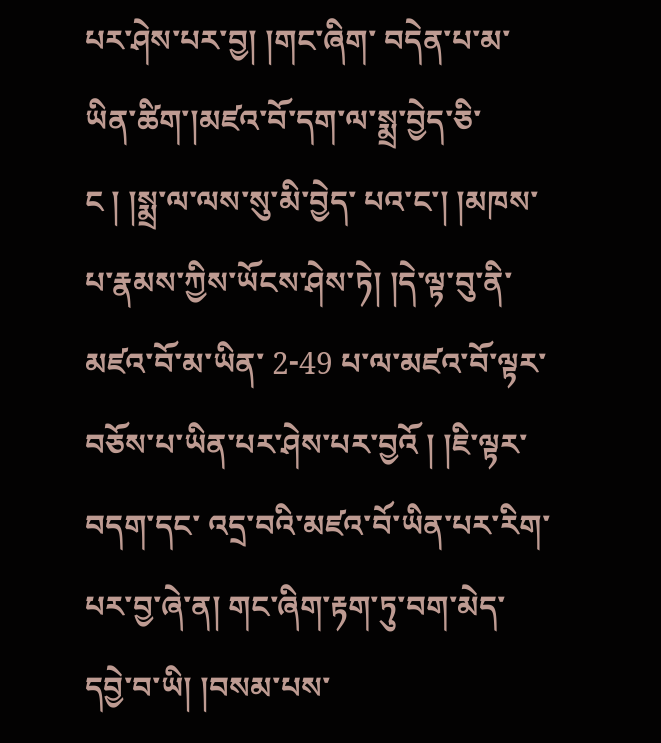པར་ཤེས་པར་བྱ། །གང་ཞིག་ བདེན་པ་མ་ཡིན་ཚིག་།མཛའ་བོ་དག་ལ་སྨྲ་བྱེད་ཅི་ང ། །སྨྲ་ལ་ལས་སུ་མི་བྱེད་ པའ་ང་། །མཁས་པ་རྣམས་ཀྱིས་ཡོངས་ཤེས་ཏེ། །དེ་ལྟ་བུ་ནི་མཛའ་བོ་མ་ཡིན་ 2-49 པ་ལ་མཛའ་བོ་ལྟར་བཅོས་པ་ཡིན་པར་ཤེས་པར་བྱའོ ། །ཇི་ལྟར་བདག་དང་ འདྲ་བའི་མཛའ་བོ་ཡིན་པར་རིག་པར་བྱ་ཞེ་ན། གང་ཞིག་རྟག་ཏུ་བག་མེད་ དབྱེ་བ་ཡི། །བསམ་པས་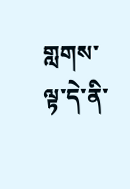གླགས་ལྟ་དེ་ནི་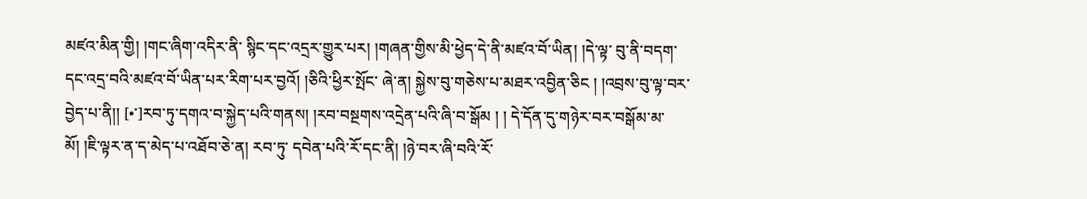མཛའ་མིན་གྱི། །གང་ཞིག་འདིར་ནི་ སྙིང་དང་འདྲར་གྱུར་པར། །གཞན་གྱིས་མི་ཕྱེད་དེ་ནི་མཛའ་བོ་ཡིན། །དེ་ལྟ་ བུ་ནི་བདག་དང་འདྲ་བའི་མཛའ་བོ་ཡིན་པར་རིག་པར་བྱའོ། །ཅིའི་ཕྱིར་སྤོང་ ཞེ་ན། སྐྱེས་བུ་གཅེས་པ་མཐར་འབྱིན་ཅིང ། །འབྲས་བུ་ལྟ་བར་བྱེད་པ་ནི།། [•་]རབ་ཏུ་དགའ་བ་སྐྱེད་པའི་གནས། །རབ་བསྔགས་འདྲེན་པའི་ཞི་བ་སྒོམ ། ། དེ་དོན་དུ་གཉེར་བར་བསྒོམ་མ་མོ། །ཇི་ལྟར་ན་ད་མེད་པ་འཐོབ་ཅེ་ན། རབ་ཏུ་ དབེན་པའི་རོ་དང་ནི། །ཉེ་བར་ཞི་བའི་རོ་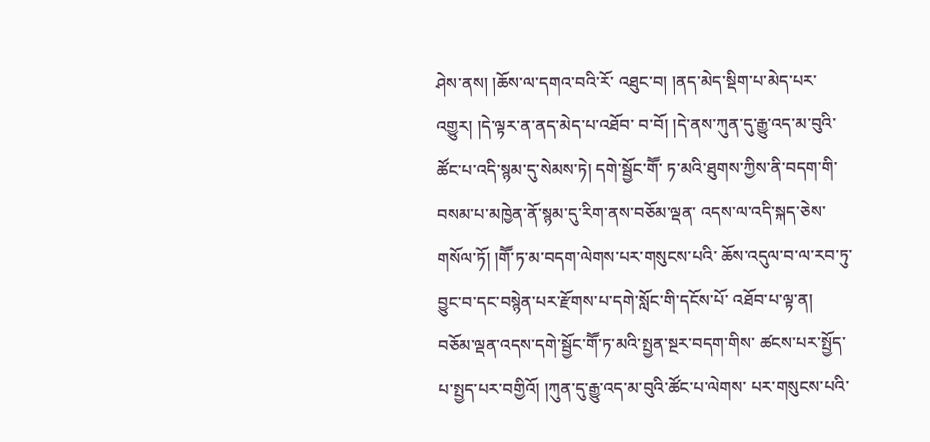ཤེས་ནས། །ཆོས་ལ་དགའ་བའི་རོ་ འཐུང་བ། །ནད་མེད་སྡིག་པ་མེད་པར་འགྱུར། །དེ་ལྟར་ན་ནད་མེད་པ་འཐོབ་ བ་བོ། །དེ་ནས་ཀུན་དུ་རྒྱུ་འད་མ་བུའི་ཚོང་པ་འདི་སྙམ་དུ་སེམས་ཏེ། དགེ་སྦྱོང་གཽ་ ཏ་མའི་ཐུགས་ཀྱིས་ནི་བདག་གི་བསམ་པ་མཁྱེན་ནོ་སྙམ་དུ་རིག་ནས་བཅོམ་ལྡན་ འདས་ལ་འདི་སྐད་ཅེས་གསོལ་ཏོ། །གཽ་ཏ་མ་བདག་ལེགས་པར་གསུངས་པའི་ ཆོས་འདུལ་བ་ལ་རབ་ཏུ་བྱུང་བ་དང་བསྙེན་པར་རྫོགས་པ་དགེ་སློང་གི་དངོས་པོ་ འཐོབ་པ་ལྟ་ན། བཅོམ་ལྡན་འདས་དགེ་སྦྱོང་གཽ་ཏ་མའི་སྤྱན་སྔར་བདག་གིས་ ཚངས་པར་སྤྱོད་པ་སྤྱད་པར་བགྱིའོ། །ཀུན་དུ་རྒྱུ་འད་མ་བུའི་ཚོང་པ་ལེགས་ པར་གསུངས་པའི་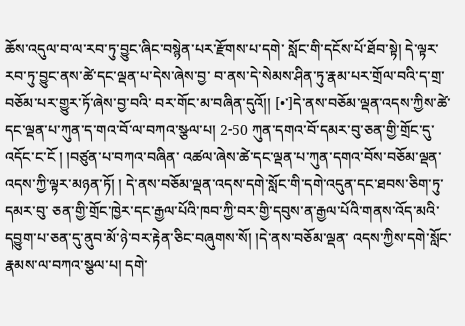ཆོས་འདུལ་བ་ལ་རབ་ཏུ་བྱུང་ཞིང་བསྙེན་པར་རྫོགས་པ་དགེ་ སློང་གི་དངོས་པོ་ཐོབ་སྟེ། དེ་ལྟར་རབ་ཏུ་བྱུང་ནས་ཚེ་དང་ལྡན་པ་དེས་ཞེས་བྱ་ བ་ནས་དེ་སེམས་ཤིན་ཏུ་རྣམ་པར་གྲོལ་བའི་ད་གྲ་བཅོམ་པར་གྱུར་ཏོ་ཞེས་བྱ་བའི་ བར་གོང་མ་བཞིན་དུའོ།། [•་]དེ་ནས་བཅོམ་ལྡན་འདས་ཀྱིས་ཚེ་དང་ལྡན་པ་ཀུན་ད་གའ་བོ་ལ་བཀའ་སྩལ་པ། 2-50 ཀུན་དགའ་བོ་དམར་བུ་ཅན་གྱི་གྲོང་དུ་འདོང་ང་ངོ ། །བཙུན་པ་བཀའ་བཞིན་ འཚལ་ཞེས་ཚེ་དང་ལྡན་པ་ཀུན་དགའ་བོས་བཅོམ་ལྡན་འདས་ཀྱི་ལྟར་མཉན་ཏོ། ། དེ་ནས་བཅོམ་ལྡན་འདས་དགེ་སློང་གི་དགེ་འདུན་དང་ཐབས་ཅིག་ཏུ་དམར་བུ་ ཅན་གྱི་གྲོང་ཁྱེར་དང་རྒྱལ་པོའི་ཁབ་ཀྱི་བར་གྱི་དབུས་ན་རྒྱལ་པོའི་གནས་འོད་མའི་ དབྱུག་པ་ཅན་དུ་ནུབ་མོ་ཉེ་བར་རྟེན་ཅིང་བཞུགས་སོ། །དེ་ནས་བཅོམ་ལྡན་ འདས་ཀྱིས་དགེ་སློང་རྣམས་ལ་བཀའ་སྩལ་པ། དགེ་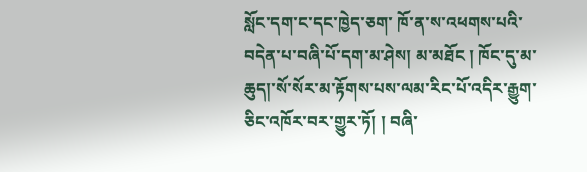སློང་དག་ང་དང་ཁྱེད་ཅག་ ཁོ་ན་ས་འཕགས་པའི་བདེན་པ་བཞི་པོ་དག་མ་ཤེས། མ་མཐོང ། ཁོང་དུ་མ་ ཆུད།་སོ་སོར་མ་རྟོགས་པས་ལམ་རིང་པོ་འདིར་རྒྱུག་ཅིང་འཁོར་བར་གྱུར་ཏོ། ། བཞི་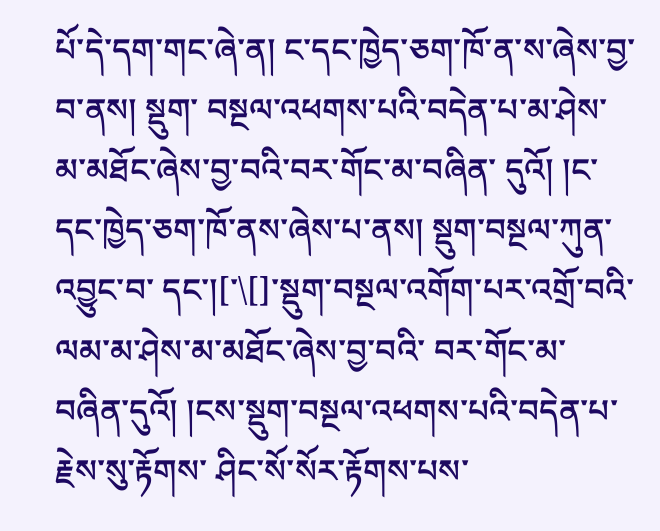པོ་དེ་དག་གང་ཞེ་ན། ང་དང་ཁྱེད་ཅག་ཁོ་ན་ས་ཞེས་བྱ་བ་ནས། སྡུག་ བསྔལ་འཕགས་པའི་བདེན་པ་མ་ཤེས་མ་མཐོང་ཞེས་བྱ་བའི་བར་གོང་མ་བཞིན་ དུའོ། །ང་དང་ཁྱེད་ཅག་ཁོ་ནས་ཞེས་པ་ནས། སྡུག་བསྔལ་ཀུན་འབྱུང་བ་ དང་།[་\[]་སྡུག་བསྔལ་འགོག་པར་འགྲོ་བའི་ལམ་མ་ཤེས་མ་མཐོང་ཞེས་བྱ་བའི་ བར་གོང་མ་བཞིན་དུའོ། །ངས་སྡུག་བསྔལ་འཕགས་པའི་བདེན་པ་རྗེས་སུ་རྟོགས་ ཤིང་སོ་སོར་རྟོགས་པས་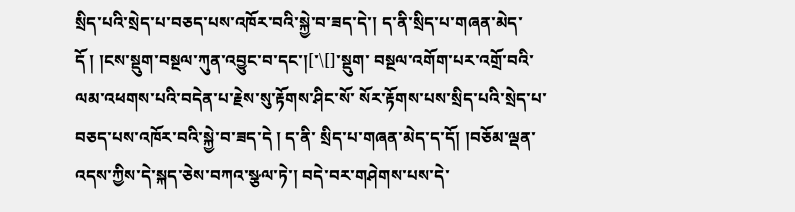སྲིད་པའི་སྲེད་པ་བཅད་པས་འཁོར་བའི་སྐྱེ་བ་ཟད་དེ་། ད་ནི་སྲིད་པ་གཞན་མེད་དོ ། །ངས་སྡུག་བསྔལ་ཀུན་འབྱུང་བ་དང་།[་\[]་སྡུག་ བསྔལ་འགོག་པར་འགྲོ་བའི་ལམ་འཕགས་པའི་བདེན་པ་རྗེས་སུ་རྟོགས་ཤིང་སོ་ སོར་རྟོགས་པས་སྲིད་པའི་སྲེད་པ་བཅད་པས་འཁོར་བའི་སྐྱེ་བ་ཟད་དེ ། ད་ནི་ སྲིད་པ་གཞན་མེད་ད་དོ། །བཅོམ་ལྡན་འདས་ཀྱིས་དེ་སྐད་ཅེས་བཀའ་སྩལ་ཏེ་། བདེ་བར་གཤེགས་པས་དེ་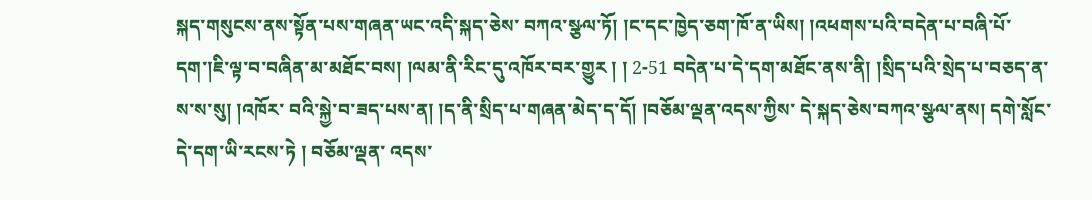སྐད་གསུངས་ནས་སྟོན་པས་གཞན་ཡང་འདི་སྐད་ཅེས་ བཀའ་སྩལ་ཏོ། །ང་དང་ཁྱེད་ཅག་ཁོ་ན་ཡིས། །འཕགས་པའི་བདེན་པ་བཞི་པོ་ དག་།ཇི་ལྟ་བ་བཞིན་མ་མཐོང་བས། །ལམ་ནི་རིང་དུ་འཁོར་བར་གྱུར ། ། 2-51 བདེན་པ་དེ་དག་མཐོང་ནས་ནི། །སྲིད་པའི་སྲེད་པ་བཅད་ན་ས་ས་སུ། །འཁོར་ བའི་སྐྱེ་བ་ཟད་པས་ན། །ད་ནི་སྲིད་པ་གཞན་མེད་ད་དོ། །བཅོམ་ལྡན་འདས་ཀྱིས་ དེ་སྐད་ཅེས་བཀའ་སྩལ་ནས། དགེ་སློང་དེ་དག་ཡི་རངས་ཏེ ། བཅོམ་ལྡན་ འདས་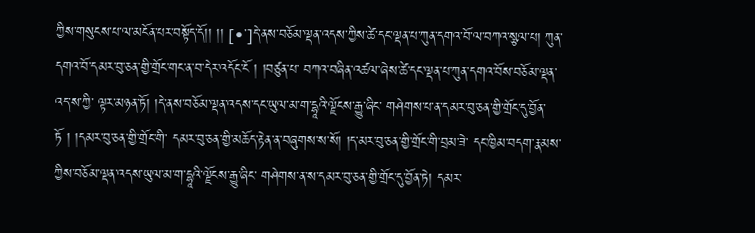ཀྱིས་གསུངས་པ་ལ་མངོན་པར་བསྟོད་དོ།། །། [•་]དེ་ནས་བཅོམ་ལྡན་འདས་ཀྱིས་ཚེ་དང་ལྡན་པ་ཀུན་དགའ་བོ་ལ་བཀའ་སྩལ་པ། ཀུན་དགའ་བོ་དམར་བུ་ཅན་གྱི་གྲོང་གང་ན་བ་དེར་འདོང་ངོ ། །བཙུན་པ་ བཀའ་བཞིན་འཚལ་ཞེས་ཚེ་དང་ལྡན་པ་ཀུན་དགའ་བོས་བཅོམ་ལྡན་འད་ས་ཀྱི་ ལྟར་མཉན་ཏོ། །དེ་ནས་བཅོམ་ལྡན་འདས་དང་ཡུལ་མ་ག་དྷཱའི་ལྗོངས་རྒྱུ་ཞིང་ གཤེགས་པ་ན་དམར་བུ་ཅན་གྱི་གྲོང་དུ་བྱོན་ཏོ ། །དམར་བུ་ཅན་གྱི་གྲོང་གི་ དམར་བུ་ཅན་གྱི་མཆོད་རྟེན་ན་བཞུགས་ས་སོ། །ད་མར་བུ་ཅན་གྱི་གྲོང་གི་བྲམ་ཟེ་ དང་ཁྱིམ་བདག་རྣམས་ཀྱིས་བཅོམ་ལྡན་འདས་ཡུལ་མ་ག་དྷཱའི་ལྗོངས་རྒྱུ་ཞིང་ གཤེགས་ན་ས་དམར་བུ་ཅན་གྱི་གྲོང་དུ་བྱོན་ཏེ། དམར་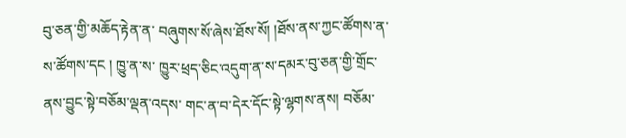བུ་ཅན་གྱི་མཆོད་རྟེན་ན་ བཞུགས་སོ་ཞེས་ཐོས་སོ། །ཐོས་ནས་ཀྱང་ཚོགས་ན་ས་ཚོགས་དང ། ཁྱུ་ན་ས་ ཁྱུར་ཕྲད་ཅིང་འདུག་ན་ས་དམར་བུ་ཅན་གྱི་གྲོང་ནས་བྱུང་སྟེ་བཅོམ་ལྡན་འདས་ གང་ན་བ་དེར་དོང་སྟེ་ལྷགས་ནས། བཅོམ་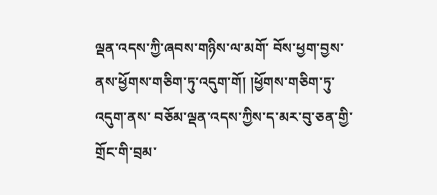ལྡན་འདས་ཀྱི་ཞབས་གཉིས་ལ་མགོ་ བོས་ཕྱག་བྱས་ནས་ཕྱོགས་གཅིག་ཏུ་འདུག་གོ། །ཕྱོགས་གཅིག་ཏུ་འདུག་ནས་ བཅོམ་ལྡན་འདས་ཀྱིས་ད་མར་བུ་ཅན་གྱི་གྲོང་གི་བྲམ་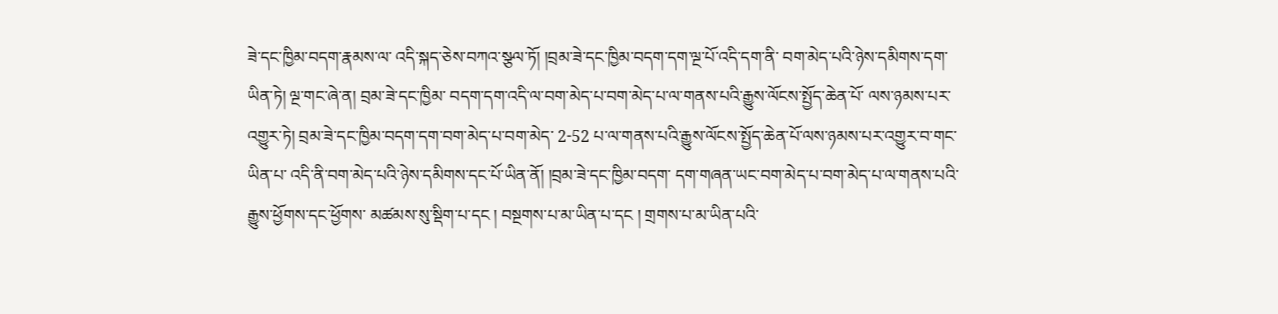ཟེ་དང་ཁྱིམ་བདག་རྣམས་ལ་ འདི་སྐད་ཅེས་བཀའ་སྩལ་ཏོ། །བྲམ་ཟེ་དང་ཁྱིམ་བདག་དག་ལྔ་པོ་འདི་དག་ནི་ བག་མེད་པའི་ཉེས་དམིགས་དག་ཡིན་ཏེ། ལྔ་གང་ཞེ་ན། བྲམ་ཟེ་དང་ཁྱིམ་ བདག་དག་འདི་ལ་བག་མེད་པ་བག་མེད་པ་ལ་གནས་པའི་རྒྱུས་ལོངས་སྤྱོད་ཆེན་པོ་ ལས་ཉམས་པར་འགྱུར་ཏེ། བྲམ་ཟེ་དང་ཁྱིམ་བདག་དག་བག་མེད་པ་བག་མེད་ 2-52 པ་ལ་གནས་པའི་རྒྱུས་ལོངས་སྤྱོད་ཆེན་པོ་ལས་ཉམས་པར་འགྱུར་བ་གང་ཡིན་པ་ འདི་ནི་བག་མེད་པའི་ཉེས་དམིགས་དང་པོ་ཡིན་ནོ། །བྲམ་ཟེ་དང་ཁྱིམ་བདག་ དག་གཞན་ཡང་བག་མེད་པ་བག་མེད་པ་ལ་གནས་པའི་རྒྱུས་ཕྱོགས་དང་ཕྱོགས་ མཚམས་སུ་སྡིག་པ་དང ། བསྔགས་པ་མ་ཡིན་པ་དང ། གྲགས་པ་མ་ཡིན་པའི་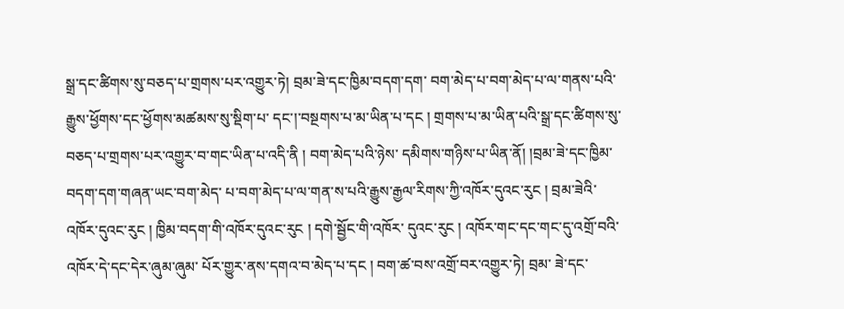སྒྲ་དང་ཚིགས་སུ་བཅད་པ་གྲགས་པར་འགྱུར་ཏེ། བྲམ་ཟེ་དང་ཁྱིམ་བདག་དག་ བག་མེད་པ་བག་མེད་པ་ལ་གནས་པའི་རྒྱུས་ཕྱོགས་དང་ཕྱོགས་མཚམས་སུ་སྡིག་པ་ དང་།་བསྔགས་པ་མ་ཡིན་པ་དང ། གྲགས་པ་མ་ཡིན་པའི་སྒྲ་དང་ཚིགས་སུ་ བཅད་པ་གྲགས་པར་འགྱུར་བ་གང་ཡིན་པ་འདི་ནི ། བག་མེད་པའི་ཉེས་ དམིགས་གཉིས་པ་ཡིན་ནོ། །བྲམ་ཟེ་དང་ཁྱིམ་བདག་དག་གཞན་ཡང་བག་མེད་ པ་བག་མེད་པ་ལ་གན་ས་པའི་རྒྱུས་རྒྱལ་རིགས་ཀྱི་འཁོར་དུའང་རུང ། བྲམ་ཟེའི་ འཁོར་དུའང་རུང ། ཁྱིམ་བདག་གི་འཁོར་དུའང་རུང ། དགེ་སྦྱོང་གི་འཁོར་ དུའང་རུང ། འཁོར་གང་དང་གང་དུ་འགྲོ་བའི་འཁོར་དེ་དང་དེར་ཞུམ་ཞུམ་ པོར་གྱུར་ནས་དགའ་བ་མེད་པ་དང ། བག་ཚ་བས་འགྲོ་བར་འགྱུར་ཏེ། བྲམ་ ཟེ་དང་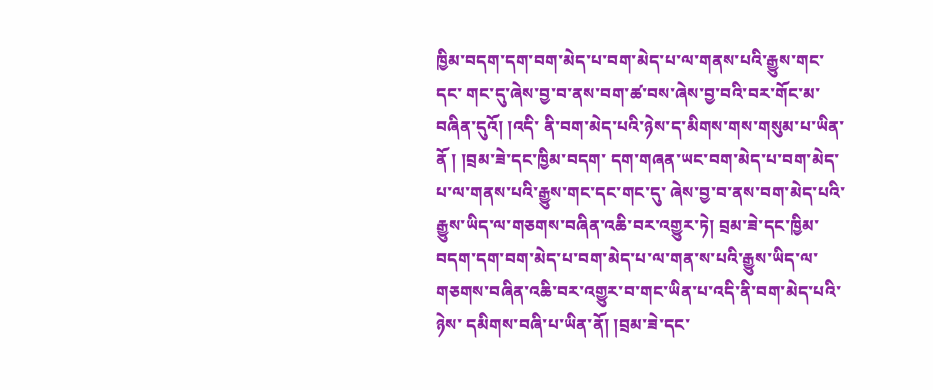ཁྱིམ་བདག་དག་བག་མེད་པ་བག་མེད་པ་ལ་གནས་པའི་རྒྱུས་གང་དང་ གང་དུ་ཞེས་བྱ་བ་ནས་བག་ཚ་བས་ཞེས་བྱ་བའི་བར་གོང་མ་བཞིན་དུའོ། །འདི་ ནི་བག་མེད་པའི་ཉེས་ད་མིགས་གས་གསུམ་པ་ཡིན་ནོ ། །བྲམ་ཟེ་དང་ཁྱིམ་བདག་ དག་གཞན་ཡང་བག་མེད་པ་བག་མེད་པ་ལ་གནས་པའི་རྒྱུས་གང་དང་གང་དུ་ ཞེས་བྱ་བ་ནས་བག་མེད་པའི་རྒྱུས་ཡིད་ལ་གཅགས་བཞིན་འཆི་བར་འགྱུར་ཏེ། བྲམ་ཟེ་དང་ཁྱིམ་བདག་དག་བག་མེད་པ་བག་མེད་པ་ལ་གན་ས་པའི་རྒྱུས་ཡིད་ལ་ གཅགས་བཞིན་འཆི་བར་འགྱུར་བ་གང་ཡིན་པ་འདི་ནི་བག་མེད་པའི་ཉེས་ དམིགས་བཞི་པ་ཡིན་ནོ། །བྲམ་ཟེ་དང་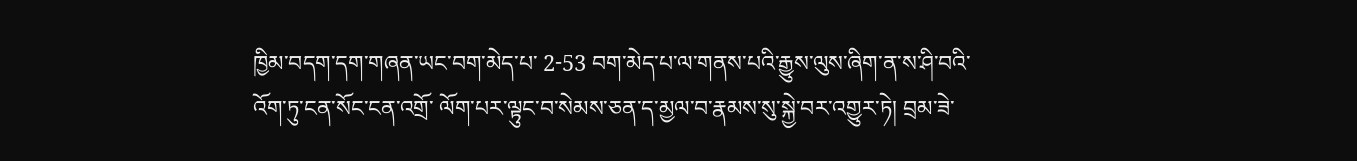ཁྱིམ་བདག་དག་གཞན་ཡང་བག་མེད་པ་ 2-53 བག་མེད་པ་ལ་གནས་པའི་རྒྱུས་ལུས་ཞིག་ན་ས་ཤི་བའི་འོག་ཏུ་ངན་སོང་ངན་འགྲོ་ ལོག་པར་ལྟུང་བ་སེམས་ཅན་ད་མྱལ་བ་རྣམས་སུ་སྐྱེ་བར་འགྱུར་ཏེ། བྲམ་ཟེ་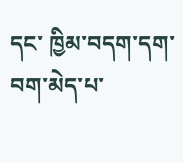དང་ ཁྱིམ་བདག་དག་བག་མེད་པ་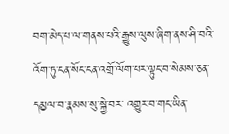བག་མེད་པ་ལ་གནས་པའི་རྒྱུས་ལུས་ཞིག་ནས་ཤི་བའི་ འོག་ཏུ་ངན་སོང་ངན་འགྲོ་ལོག་པར་ལྟུང་བ་སེམས་ཅན་དམྱལ་བ་རྣམས་སུ་སྐྱེ་བར་ འགྱུར་བ་གང་ཡིན་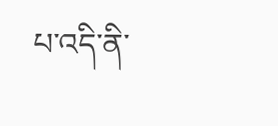པ་འདི་ནི་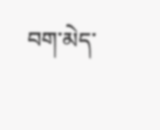བག་མེད་